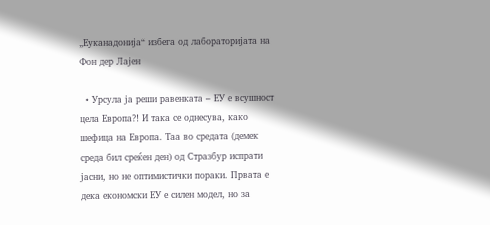„Еуканадонија“ избега од лабораторијата на Фон дер Лаjен

  • Урсула ја реши равенката – ЕУ е всушност цела Европа?! И така се однесува, како шефица на Европа. Таа во средата (демек среда бил среќен ден) од Стразбур испрати јасни, но не оптимистички пораки. Првата е дека економски ЕУ е силен модел, но за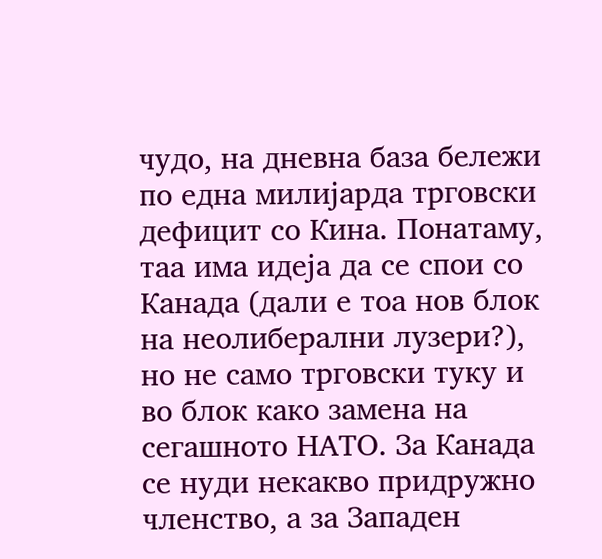чудо, на дневна база бележи по една милијарда трговски дефицит со Кина. Понатаму, таа има идеја да се спои со Канада (дали е тоа нов блок на неолиберални лузери?), но не само трговски туку и во блок како замена на сегашното НАТО. За Канада се нуди некакво придружно членство, а за Западен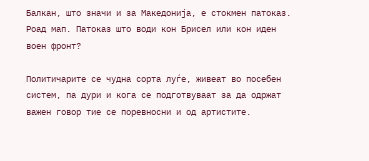Балкан, што значи и за Македонија, е стокмен патоказ. Роад мап. Патоказ што води кон Брисел или кон иден воен фронт?

Политичарите се чудна сорта луѓе, живеат во посебен систем, па дури и кога се подготвуваат за да одржат важен говор тие се поревносни и од артистите.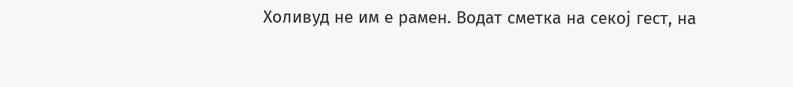Холивуд не им е рамен. Водат сметка на секој гест, на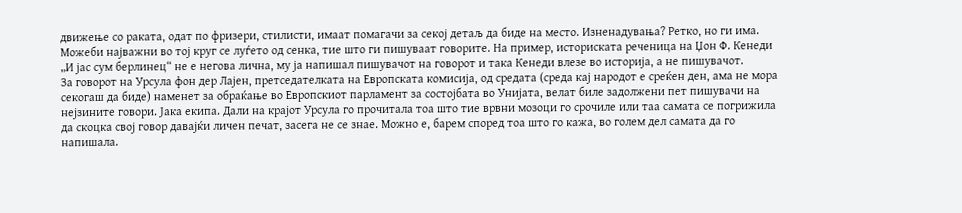движење со раката, одат по фризери, стилисти, имаат помагачи за секој детаљ да биде на место. Изненадувања? Ретко, но ги има. Можеби најважни во тој круг се луѓето од сенка, тие што ги пишуваат говорите. На пример, историската реченица на Џон Ф. Кенеди „И јас сум берлинец“ не е негова лична, му ја напишал пишувачот на говорот и така Кенеди влезе во историја, а не пишувачот.
За говорот на Урсула фон дер Лајен, претседателката на Европската комисија, од средата (среда кај народот е среќен ден, ама не мора секогаш да биде) наменет за обраќање во Европскиот парламент за состојбата во Унијата, велат биле задолжени пет пишувачи на нејзините говори. Јака екипа. Дали на крајот Урсула го прочитала тоа што тие врвни мозоци го срочиле или таа самата се погрижила да скоцка свој говор давајќи личен печат, засега не се знае. Можно е, барем според тоа што го кажа, во голем дел самата да го напишала.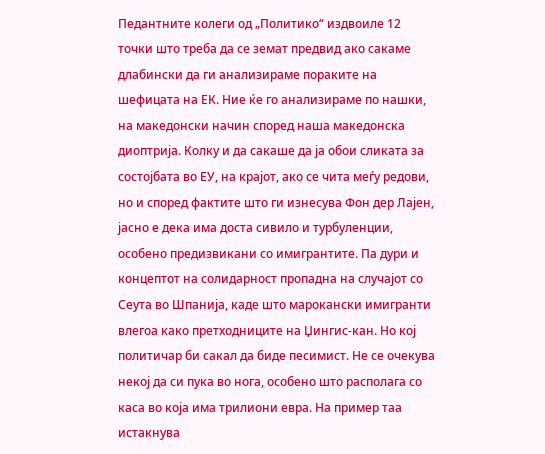Педантните колеги од „Политико“ издвоиле 12 точки што треба да се земат предвид ако сакаме длабински да ги анализираме пораките на шефицата на ЕК. Ние ќе го анализираме по нашки, на македонски начин според наша македонска диоптрија. Колку и да сакаше да ја обои сликата за состојбата во ЕУ, на крајот, ако се чита меѓу редови, но и според фактите што ги изнесува Фон дер Лајен, јасно е дека има доста сивило и турбуленции, особено предизвикани со имигрантите. Па дури и концептот на солидарност пропадна на случајот со Сеута во Шпанија, каде што марокански имигранти влегоа како претходниците на Џингис-кан. Но кој политичар би сакал да биде песимист. Не се очекува некој да си пука во нога, особено што располага со каса во која има трилиони евра. На пример таа истакнува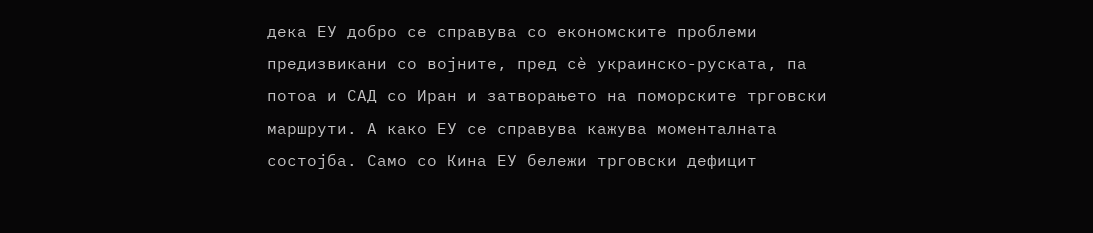дека ЕУ добро се справува со економските проблеми предизвикани со војните, пред сѐ украинско-руската, па потоа и САД со Иран и затворањето на поморските трговски маршрути. А како ЕУ се справува кажува моменталната состојба. Само со Кина ЕУ бележи трговски дефицит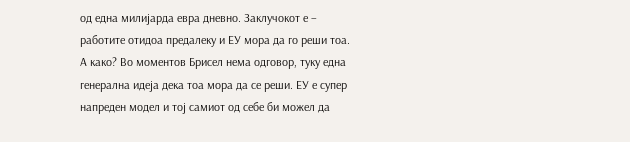од една милијарда евра дневно. Заклучокот е – работите отидоа предалеку и ЕУ мора да го реши тоа. А како? Во моментов Брисел нема одговор, туку една генерална идеја дека тоа мора да се реши. ЕУ е супер напреден модел и тој самиот од себе би можел да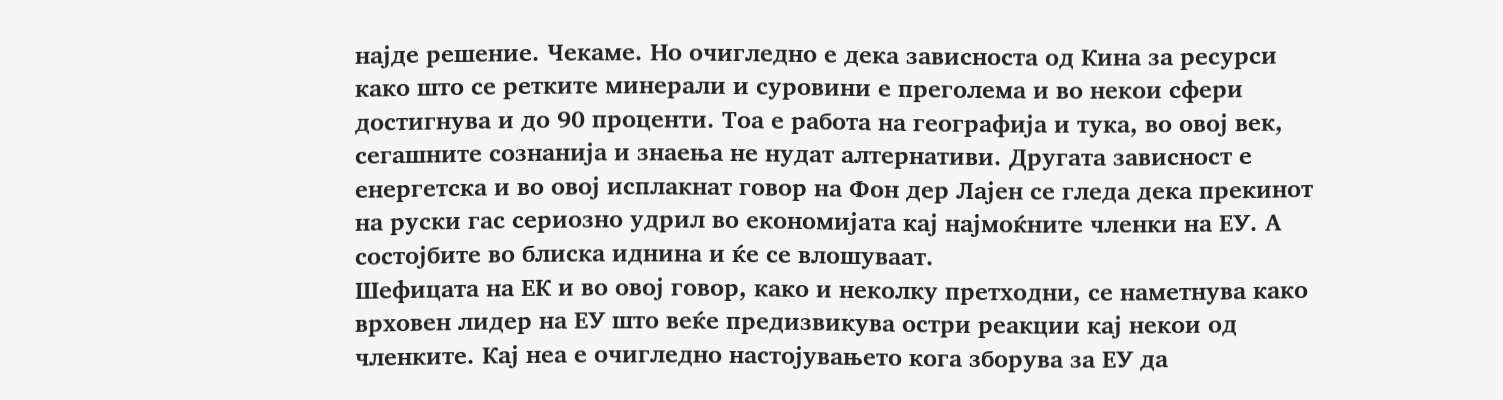најде решение. Чекаме. Но очигледно е дека зависноста од Кина за ресурси како што се ретките минерали и суровини е преголема и во некои сфери достигнува и до 90 проценти. Тоа е работа на географија и тука, во овој век, сегашните сознанија и знаења не нудат алтернативи. Другата зависност е енергетска и во овој исплакнат говор на Фон дер Лајен се гледа дека прекинот на руски гас сериозно удрил во економијата кај најмоќните членки на ЕУ. А состојбите во блиска иднина и ќе се влошуваат.
Шефицата на ЕК и во овој говор, како и неколку претходни, се наметнува како врховен лидер на ЕУ што веќе предизвикува остри реакции кај некои од членките. Кај неа е очигледно настојувањето кога зборува за ЕУ да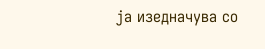ја изедначува со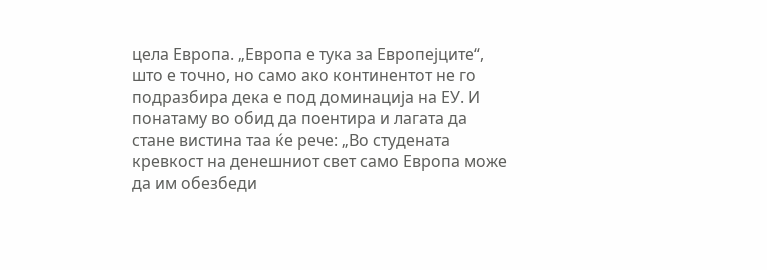цела Европа. „Европа е тука за Европејците“, што е точно, но само ако континентот не го подразбира дека е под доминација на ЕУ. И понатаму во обид да поентира и лагата да стане вистина таа ќе рече: „Во студената кревкост на денешниот свет само Европа може да им обезбеди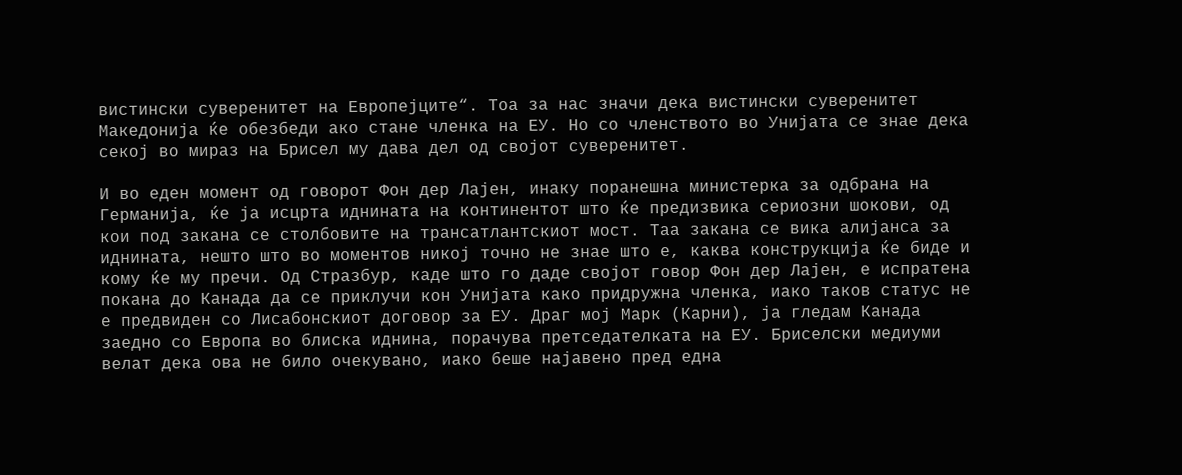вистински суверенитет на Европејците“. Тоа за нас значи дека вистински суверенитет Македонија ќе обезбеди ако стане членка на ЕУ. Но со членството во Унијата се знае дека секој во мираз на Брисел му дава дел од својот суверенитет.

И во еден момент од говорот Фон дер Лајен, инаку поранешна министерка за одбрана на Германија, ќе ја исцрта иднината на континентот што ќе предизвика сериозни шокови, од кои под закана се столбовите на трансатлантскиот мост. Таа закана се вика алијанса за иднината, нешто што во моментов никој точно не знае што е, каква конструкција ќе биде и кому ќе му пречи. Од Стразбур, каде што го даде својот говор Фон дер Лајен, е испратена покана до Канада да се приклучи кон Унијата како придружна членка, иако таков статус не е предвиден со Лисабонскиот договор за ЕУ. Драг мој Марк (Карни), ја гледам Канада заедно со Европа во блиска иднина, порачува претседателката на ЕУ. Бриселски медиуми велат дека ова не било очекувано, иако беше најавено пред една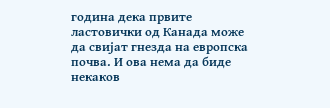година дека првите ластовички од Канада може да свијат гнезда на европска почва. И ова нема да биде некаков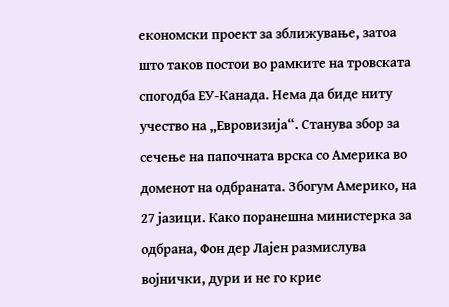економски проект за зближување, затоа што таков постои во рамките на тровската спогодба ЕУ-Канада. Нема да биде ниту учество на „Евровизија“. Станува збор за сечење на папочната врска со Америка во доменот на одбраната. Збогум Америко, на 27 јазици. Како поранешна министерка за одбрана, Фон дер Лајен размислува војнички, дури и не го крие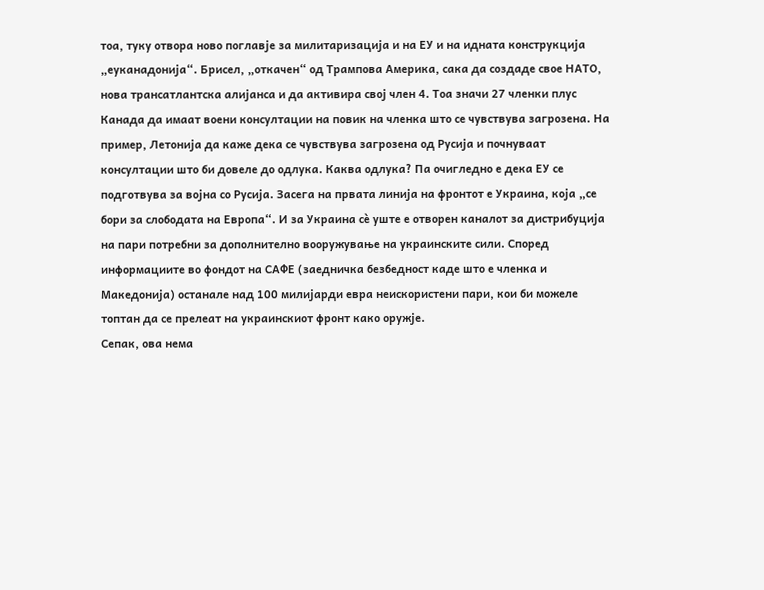тоа, туку отвора ново поглавје за милитаризација и на ЕУ и на идната конструкција „еуканадонија“. Брисел, „откачен“ од Трампова Америка, сака да создаде свое НАТО, нова трансатлантска алијанса и да активира свој член 4. Тоа значи 27 членки плус Канада да имаат воени консултации на повик на членка што се чувствува загрозена. На пример, Летонија да каже дека се чувствува загрозена од Русија и почнуваат консултации што би довеле до одлука. Каква одлука? Па очигледно е дека ЕУ се подготвува за војна со Русија. Засега на првата линија на фронтот е Украина, која „се бори за слободата на Европа“. И за Украина сѐ уште е отворен каналот за дистрибуција на пари потребни за дополнително вооружување на украинските сили. Според информациите во фондот на САФЕ (заедничка безбедност каде што е членка и Македонија) останале над 100 милијарди евра неискористени пари, кои би можеле топтан да се прелеат на украинскиот фронт како оружје.
Сепак, ова нема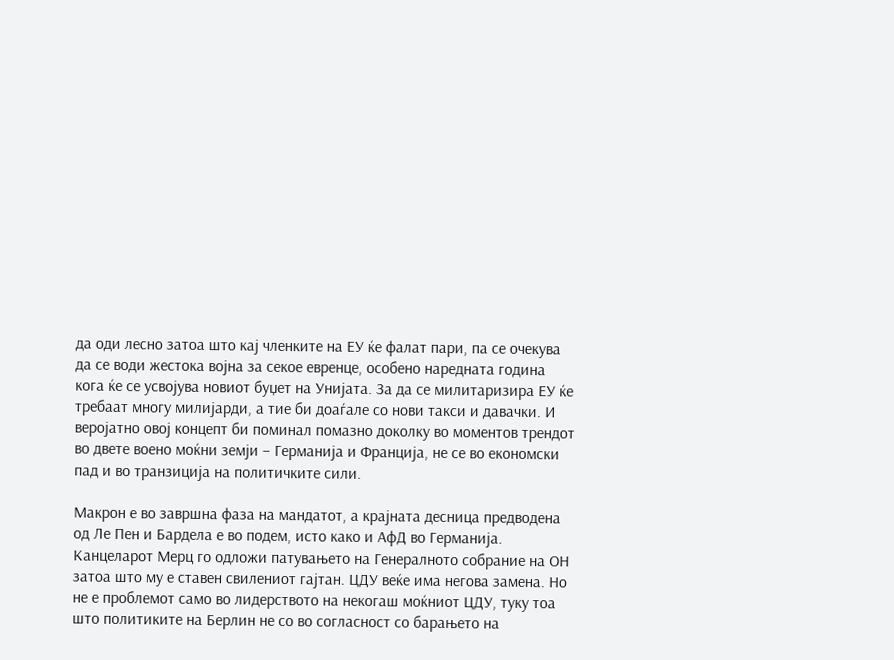да оди лесно затоа што кај членките на ЕУ ќе фалат пари, па се очекува да се води жестока војна за секое евренце, особено наредната година кога ќе се усвојува новиот буџет на Унијата. За да се милитаризира ЕУ ќе требаат многу милијарди, а тие би доаѓале со нови такси и давачки. И веројатно овој концепт би поминал помазно доколку во моментов трендот во двете воено моќни земји – Германија и Франција, не се во економски пад и во транзиција на политичките сили.

Макрон е во завршна фаза на мандатот, а крајната десница предводена од Ле Пен и Бардела е во подем, исто како и АфД во Германија. Канцеларот Мерц го одложи патувањето на Генералното собрание на ОН затоа што му е ставен свилениот гајтан. ЦДУ веќе има негова замена. Но не е проблемот само во лидерството на некогаш моќниот ЦДУ, туку тоа што политиките на Берлин не со во согласност со барањето на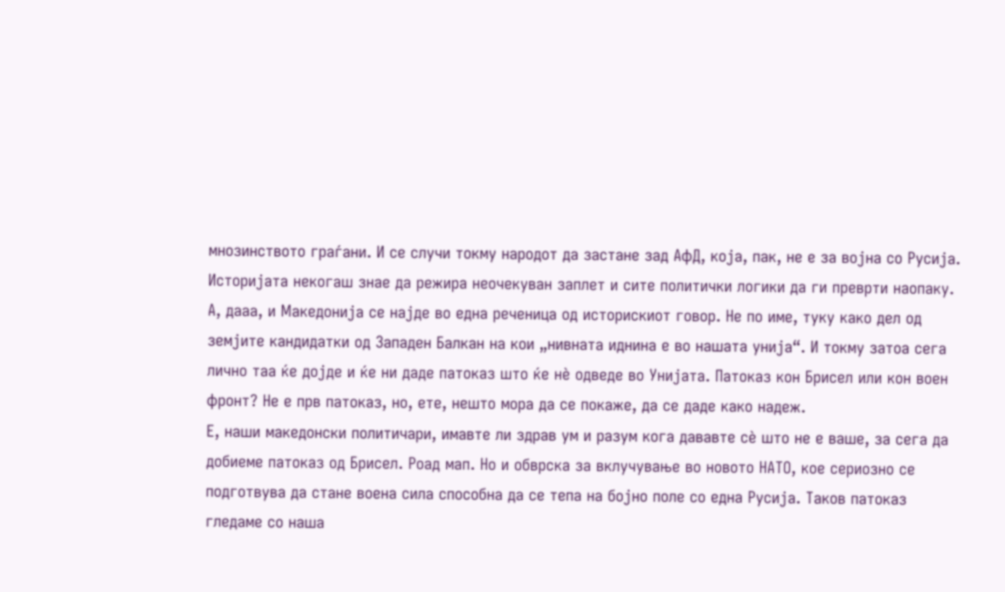мнозинството граѓани. И се случи токму народот да застане зад АфД, која, пак, не е за војна со Русија. Историјата некогаш знае да режира неочекуван заплет и сите политички логики да ги преврти наопаку.
А, дааа, и Македонија се најде во една реченица од историскиот говор. Не по име, туку како дел од земјите кандидатки од Западен Балкан на кои „нивната иднина е во нашата унија“. И токму затоа сега лично таа ќе дојде и ќе ни даде патоказ што ќе нѐ одведе во Унијата. Патоказ кон Брисел или кон воен фронт? Не е прв патоказ, но, ете, нешто мора да се покаже, да се даде како надеж.
Е, наши македонски политичари, имавте ли здрав ум и разум кога дававте сѐ што не е ваше, за сега да добиеме патоказ од Брисел. Роад мап. Но и обврска за вклучување во новото НАТО, кое сериозно се подготвува да стане воена сила способна да се тепа на бојно поле со една Русија. Таков патоказ гледаме со наша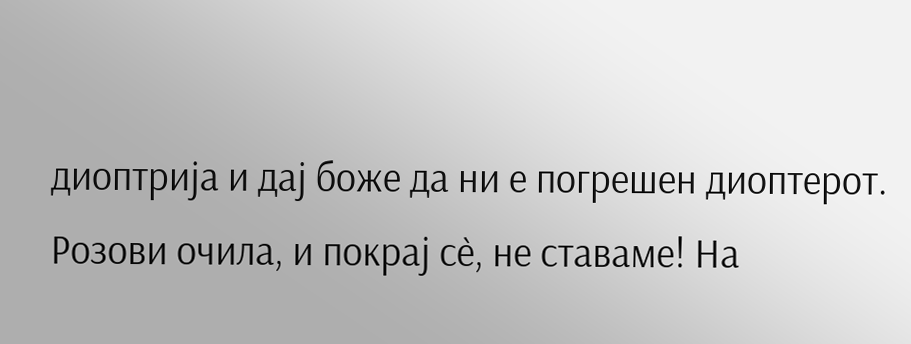диоптрија и дај боже да ни е погрешен диоптерот. Розови очила, и покрај сѐ, не ставаме! На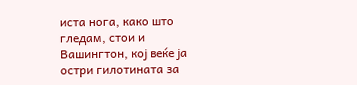иста нога, како што гледам, стои и Вашингтон, кој веќе ја остри гилотината за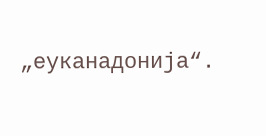„еуканадонија“.